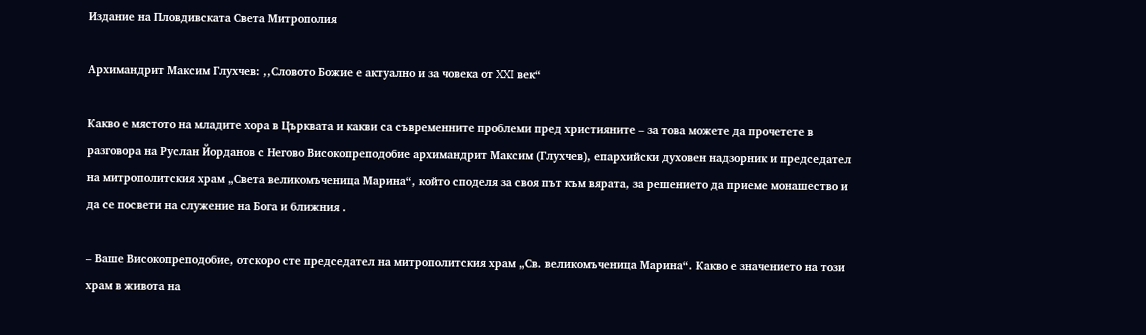Издание на Пловдивската Света Митрополия

Архимандрит Максим Глухчев: ,,Словото Божие е актуално и за човека от XXI век“

Какво е мястото на младите хора в Църквата и какви са съвременните проблеми пред християните – за това можете да прочетете в разговора на Руслан Йорданов с Негово Високопреподобие архимандрит Максим (Глухчев), епархийски духовен надзорник и председател на митрополитския храм „Света великомъченица Марина“, който споделя за своя път към вярата, за решението да приеме монашество и да се посвети на служение на Бога и ближния .

– Ваше Високопреподобие, отскоро сте председател на митрополитския храм „Св. великомъченица Марина“. Какво е значението на този храм в живота на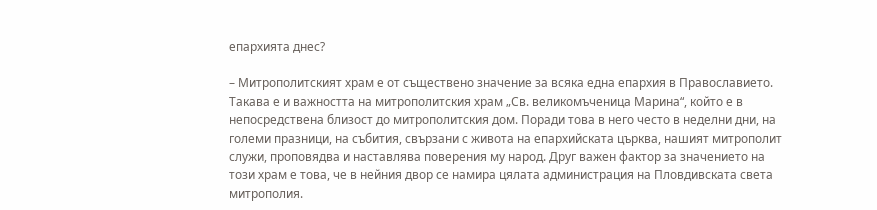епархията днес?

– Митрополитският храм е от съществено значение за всяка една епархия в Православието. Такава е и важността на митрополитския храм „Св. великомъченица Марина“, който е в непосредствена близост до митрополитския дом. Поради това в него често в неделни дни, на големи празници, на събития, свързани с живота на епархийската църква, нашият митрополит служи, проповядва и наставлява поверения му народ. Друг важен фактор за значението на този храм е това, че в нейния двор се намира цялата администрация на Пловдивската света митрополия.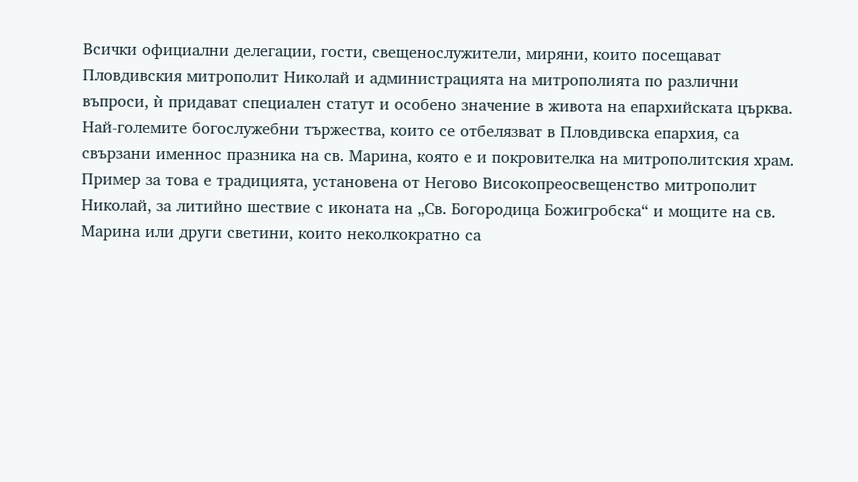Всички официални делегации, гости, свещенослужители, миряни, които посещават Пловдивския митрополит Николай и администрацията на митрополията по различни въпроси, ѝ придават специален статут и особено значение в живота на епархийската църква. Най-големите богослужебни тържества, които се отбелязват в Пловдивска епархия, са свързани именнос празника на св. Марина, която е и покровителка на митрополитския храм. Пример за това е традицията, установена от Негово Високопреосвещенство митрополит Николай, за литийно шествие с иконата на „Св. Богородица Божигробска“ и мощите на св. Марина или други светини, които неколкократно са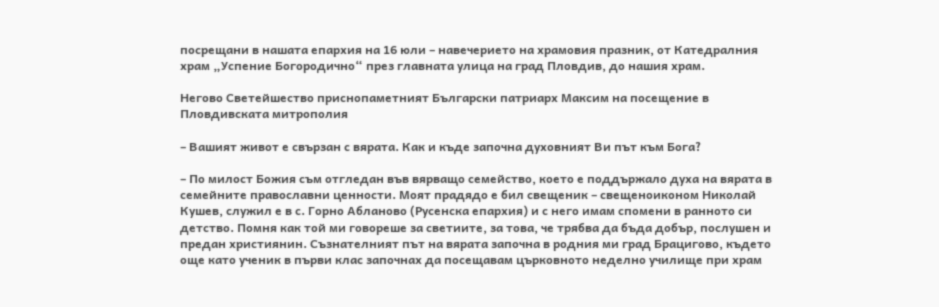посрещани в нашата епархия на 16 юли – навечерието на храмовия празник, от Катедралния храм „Успение Богородично“ през главната улица на град Пловдив, до нашия храм.

Негово Светейшество приснопаметният Български патриарх Максим на посещение в Пловдивската митрополия

– Вашият живот е свързан с вярата. Как и къде започна духовният Ви път към Бога?

– По милост Божия съм отгледан във вярващо семейство, което е поддържало духа на вярата в семейните православни ценности. Моят прадядо е бил свещеник – свещеноиконом Николай Кушев, служил е в с. Горно Абланово (Русенска епархия) и с него имам спомени в ранното си детство. Помня как той ми говореше за светиите, за това, че трябва да бъда добър, послушен и предан християнин. Съзнателният път на вярата започна в родния ми град Брацигово, където още като ученик в първи клас започнах да посещавам църковното неделно училище при храм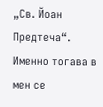„Св. Йоан Предтеча“. Именно тогава в мен се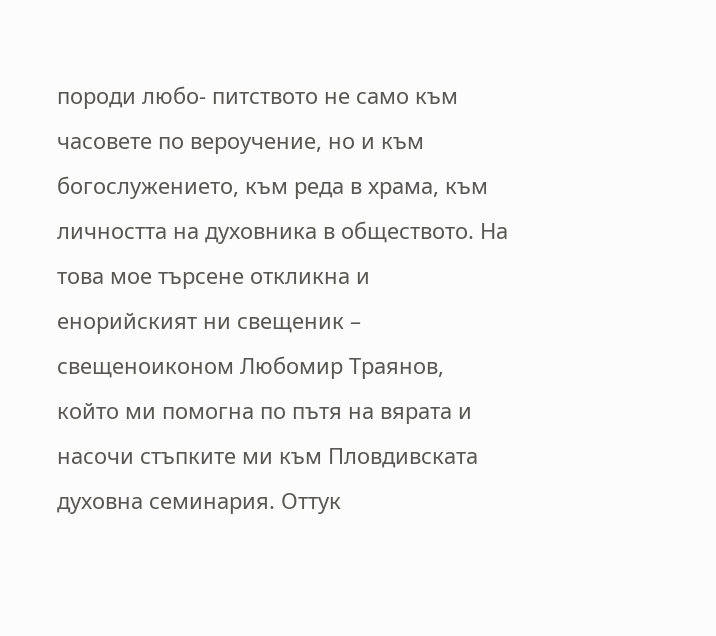породи любо- питството не само към часовете по вероучение, но и към богослужението, към реда в храма, към личността на духовника в обществото. На това мое търсене откликна и енорийският ни свещеник – свещеноиконом Любомир Траянов, който ми помогна по пътя на вярата и насочи стъпките ми към Пловдивската духовна семинария. Оттук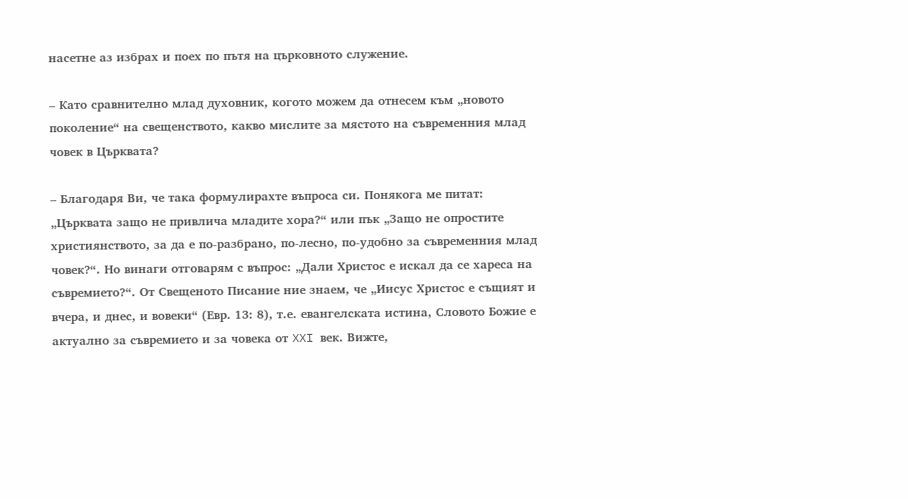насетне аз избрах и поех по пътя на църковното служение.

– Като сравнително млад духовник, когото можем да отнесем към „новото поколение“ на свещенството, какво мислите за мястото на съвременния млад човек в Църквата?

– Благодаря Ви, че така формулирахте въпроса си. Понякога ме питат: „Църквата защо не привлича младите хора?“ или пък „Защо не опростите християнството, за да е по-разбрано, по-лесно, по-удобно за съвременния млад човек?“. Но винаги отговарям с въпрос: „Дали Христос е искал да се хареса на съвремието?“. От Свещеното Писание ние знаем, че „Иисус Христос е същият и вчера, и днес, и вовеки“ (Евр. 13: 8), т.е. евангелската истина, Словото Божие е актуално за съвремието и за човека от XXI век. Вижте,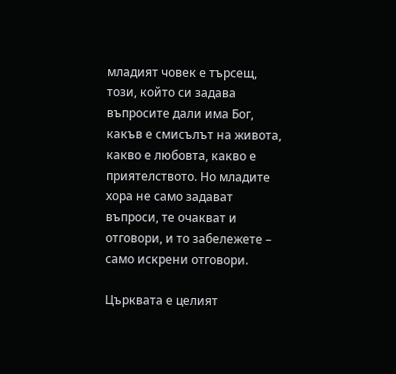младият човек е търсещ, този, който си задава въпросите дали има Бог, какъв е смисълът на живота, какво е любовта, какво е приятелството. Но младите хора не само задават въпроси, те очакват и отговори, и то забележете – само искрени отговори.

Църквата е целият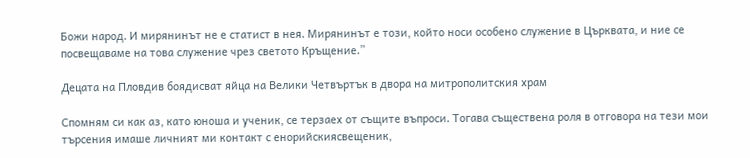Божи народ. И мирянинът не е статист в нея. Мирянинът е този, който носи особено служение в Църквата, и ние се посвещаваме на това служение чрез светото Кръщение.”

Децата на Пловдив боядисват яйца на Велики Четвъртък в двора на митрополитския храм

Спомням си как аз, като юноша и ученик, се терзаех от същите въпроси. Тогава съществена роля в отговора на тези мои търсения имаше личният ми контакт с енорийскиясвещеник,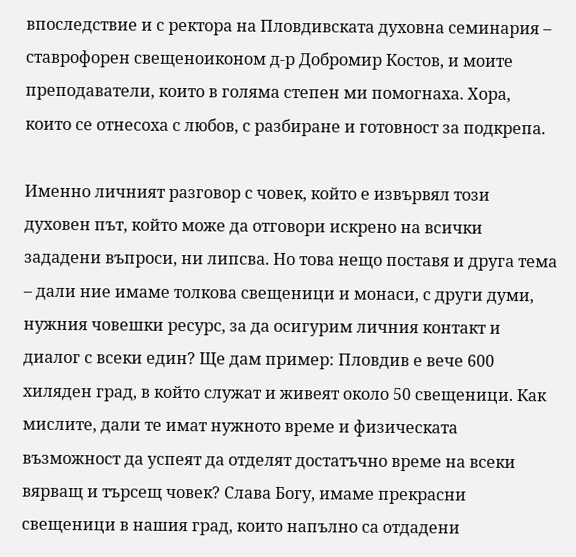впоследствие и с ректора на Пловдивската духовна семинария – ставрофорен свещеноиконом д-р Добромир Костов, и моите преподаватели, които в голяма степен ми помогнаха. Хора, които се отнесоха с любов, с разбиране и готовност за подкрепа.

Именно личният разговор с човек, който е извървял този духовен път, който може да отговори искрено на всички зададени въпроси, ни липсва. Но това нещо поставя и друга тема – дали ние имаме толкова свещеници и монаси, с други думи, нужния човешки ресурс, за да осигурим личния контакт и диалог с всеки един? Ще дам пример: Пловдив е вече 600 хиляден град, в който служат и живеят около 50 свещеници. Как мислите, дали те имат нужното време и физическата възможност да успеят да отделят достатъчно време на всеки вярващ и търсещ човек? Слава Богу, имаме прекрасни свещеници в нашия град, които напълно са отдадени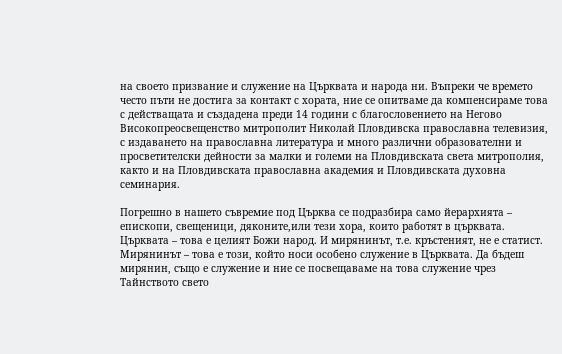на своето призвание и служение на Църквата и народа ни. Въпреки че времето често пъти не достига за контакт с хората, ние се опитваме да компенсираме това с действащата и създадена преди 14 години с благословението на Негово Високопреосвещенство митрополит Николай Пловдивска православна телевизия, с издаването на православна литература и много различни образователни и просветителски дейности за малки и големи на Пловдивската света митрополия, както и на Пловдивската православна академия и Пловдивската духовна семинария.

Погрешно в нашето съвремие под Църква се подразбира само йерархията – епископи, свещеници, дяконите,или тези хора, които работят в църквата. Църквата – това е целият Божи народ. И мирянинът, т.е. кръстеният, не е статист. Мирянинът – това е този, който носи особено служение в Църквата. Да бъдеш мирянин, също е служение и ние се посвещаваме на това служение чрез Тайнството свето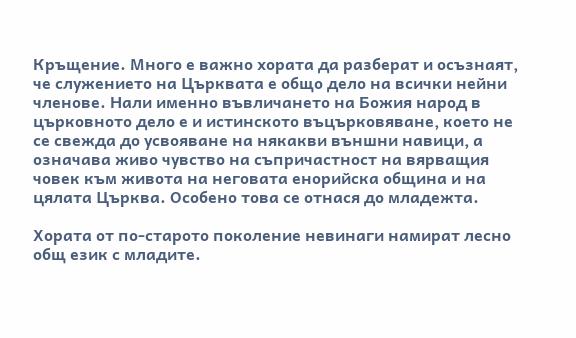Кръщение. Много е важно хората да разберат и осъзнаят, че служението на Църквата е общо дело на всички нейни членове. Нали именно въвличането на Божия народ в църковното дело е и истинското въцърковяване, което не се свежда до усвояване на някакви външни навици, а означава живо чувство на съпричастност на вярващия човек към живота на неговата енорийска община и на цялата Църква. Особено това се отнася до младежта.

Хората от по-старото поколение невинаги намират лесно общ език с младите.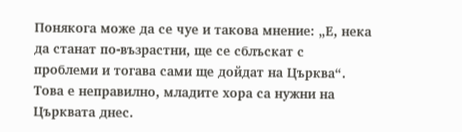Понякога може да се чуе и такова мнение: „Е, нека да станат по-възрастни, ще се сблъскат с проблеми и тогава сами ще дойдат на Църква“. Това е неправилно, младите хора са нужни на Църквата днес.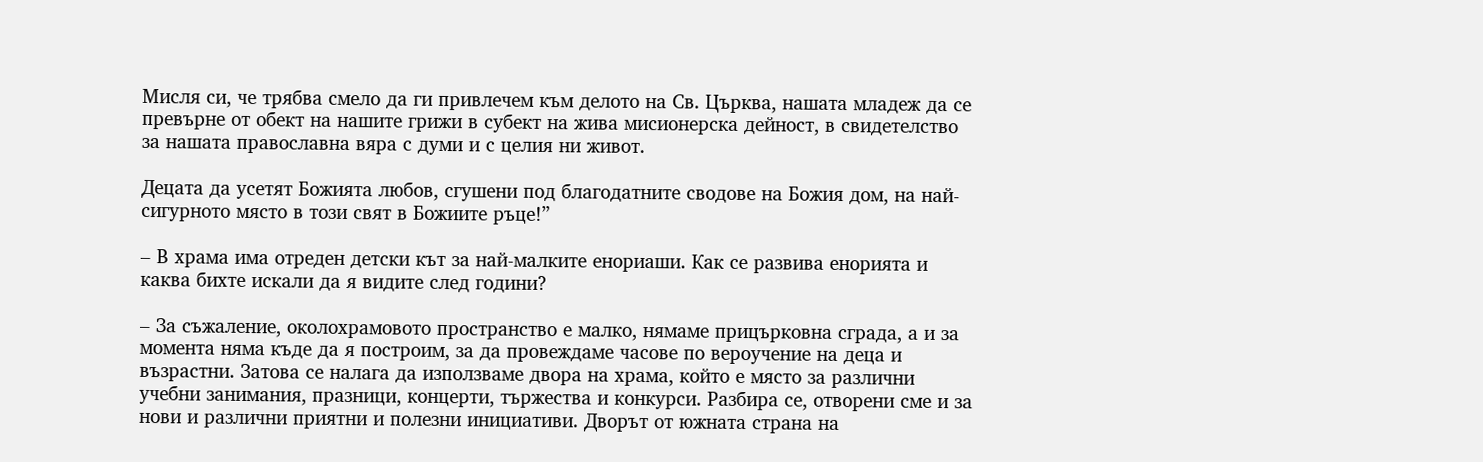Мисля си, че трябва смело да ги привлечем към делото на Св. Църква, нашата младеж да се превърне от обект на нашите грижи в субект на жива мисионерска дейност, в свидетелство за нашата православна вяра с думи и с целия ни живот.

Децата да усетят Божията любов, сгушени под благодатните сводове на Божия дом, на най-сигурното място в този свят в Божиите ръце!”

– В храма има отреден детски кът за най-малките енориаши. Как се развива енорията и каква бихте искали да я видите след години?

– За съжаление, околохрамовото пространство е малко, нямаме прицърковна сграда, а и за момента няма къде да я построим, за да провеждаме часове по вероучение на деца и възрастни. Затова се налага да използваме двора на храма, който е място за различни учебни занимания, празници, концерти, тържества и конкурси. Разбира се, отворени сме и за нови и различни приятни и полезни инициативи. Дворът от южната страна на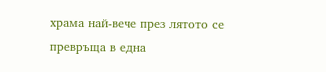храма най-вече през лятото се превръща в една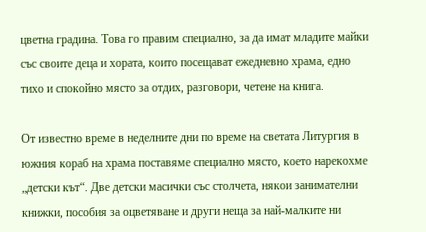цветна градина. Това го правим специално, за да имат младите майки със своите деца и хората, които посещават ежедневно храма, едно тихо и спокойно място за отдих, разговори, четене на книга.

От известно време в неделните дни по време на светата Литургия в южния кораб на храма поставяме специално място, което нарекохме „детски кът“. Две детски масички със столчета, някои занимателни книжки, пособия за оцветяване и други неща за най-малките ни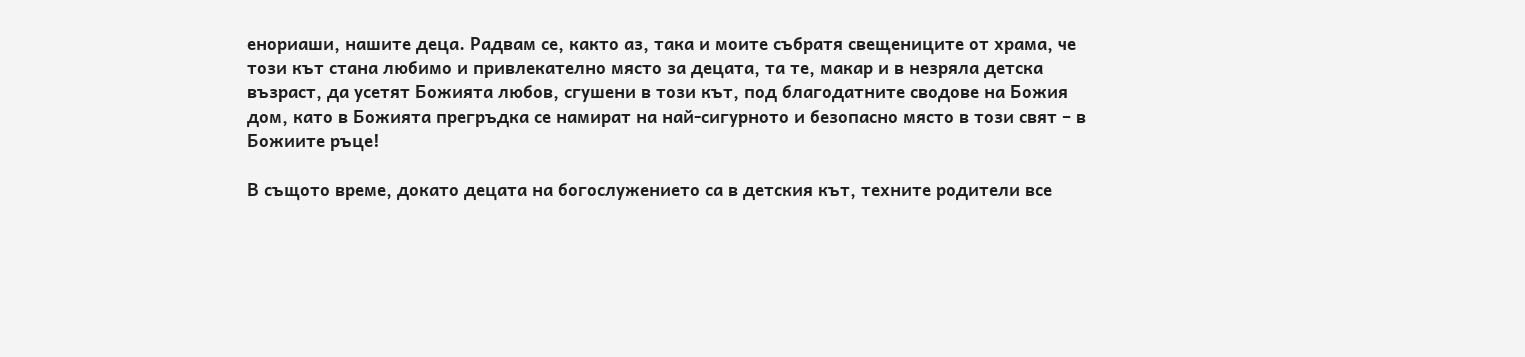енориаши, нашите деца. Радвам се, както аз, така и моите събратя свещениците от храма, че този кът стана любимо и привлекателно място за децата, та те, макар и в незряла детска възраст, да усетят Божията любов, сгушени в този кът, под благодатните сводове на Божия дом, като в Божията прегръдка се намират на най-сигурното и безопасно място в този свят – в Божиите ръце!

В същото време, докато децата на богослужението са в детския кът, техните родители все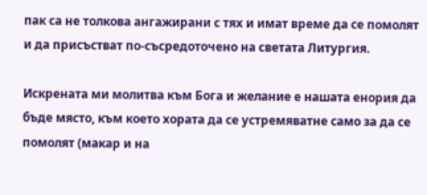пак са не толкова ангажирани с тях и имат време да се помолят и да присъстват по-съсредоточено на светата Литургия.

Искрената ми молитва към Бога и желание е нашата енория да бъде място, към което хората да се устремяватне само за да се помолят (макар и на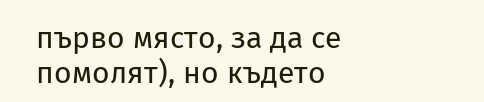първо място, за да се помолят), но където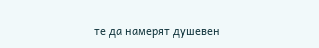те да намерят душевен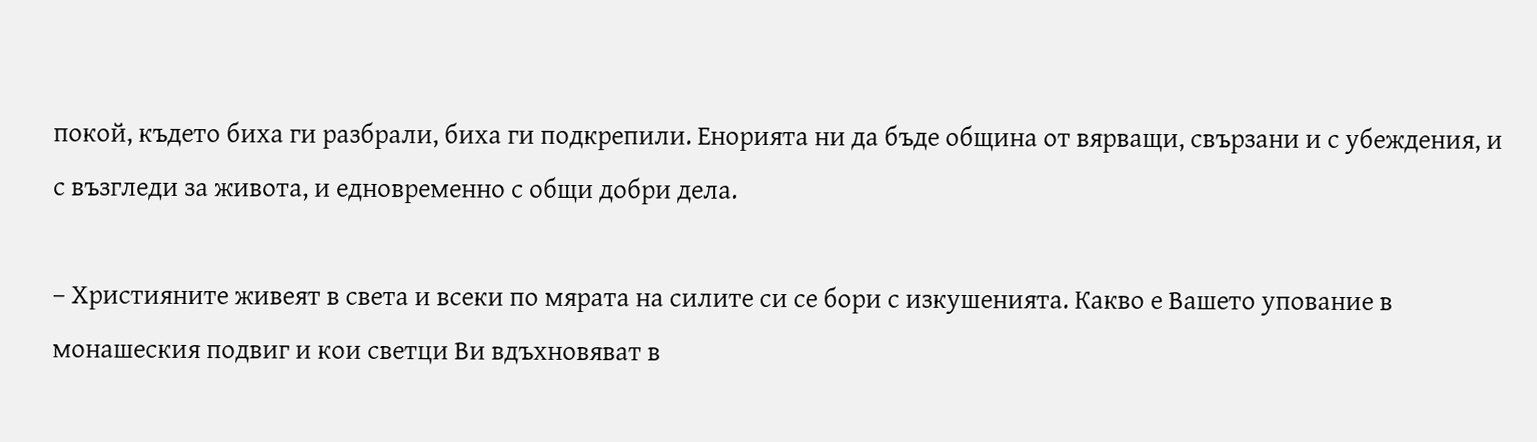покой, където биха ги разбрали, биха ги подкрепили. Енорията ни да бъде община от вярващи, свързани и с убеждения, и с възгледи за живота, и едновременно с общи добри дела.

– Християните живеят в света и всеки по мярата на силите си се бори с изкушенията. Какво е Вашето упование в монашеския подвиг и кои светци Ви вдъхновяват в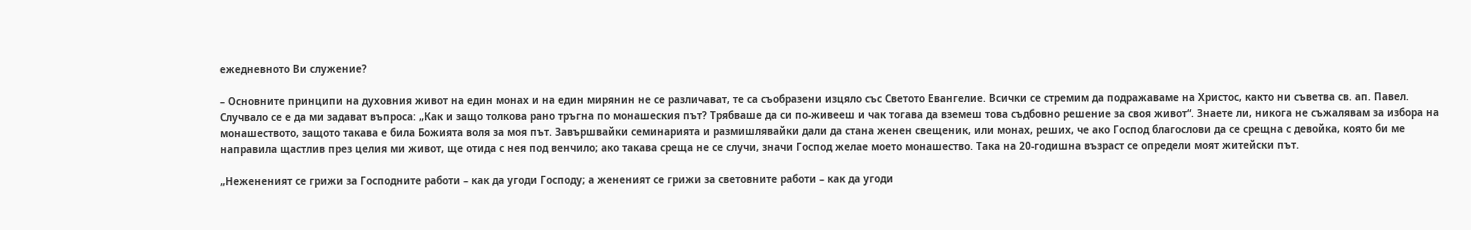ежедневното Ви служение?

– Основните принципи на духовния живот на един монах и на един мирянин не се различават, те са съобразени изцяло със Светото Евангелие. Всички се стремим да подражаваме на Христос, както ни съветва св. ап. Павел. Случвало се е да ми задават въпроса: „Как и защо толкова рано тръгна по монашеския път? Трябваше да си по-живееш и чак тогава да вземеш това съдбовно решение за своя живот“. Знаете ли, никога не съжалявам за избора на монашеството, защото такава е била Божията воля за моя път. Завършвайки семинарията и размишлявайки дали да стана женен свещеник, или монах, реших, че ако Господ благослови да се срещна с девойка, която би ме направила щастлив през целия ми живот, ще отида с нея под венчило; ако такава среща не се случи, значи Господ желае моето монашество. Така на 20-годишна възраст се определи моят житейски път.

„Нежененият се грижи за Господните работи – как да угоди Господу; а жененият се грижи за световните работи – как да угоди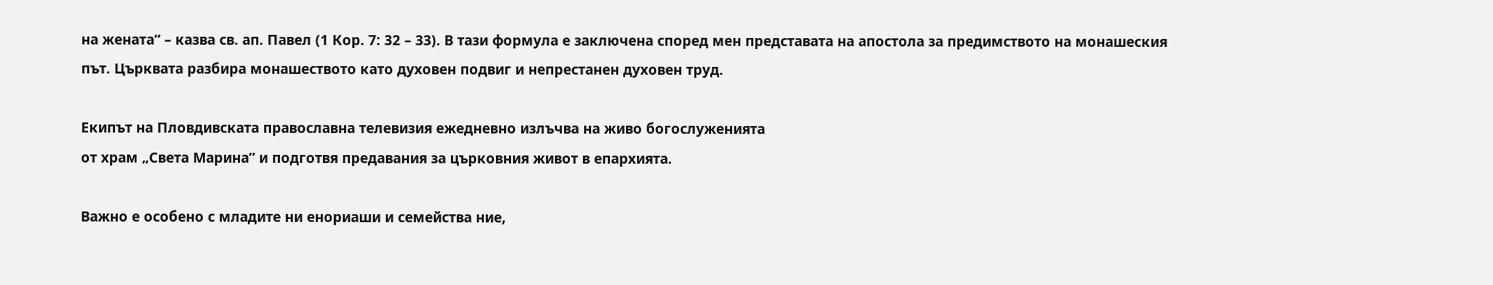на жената“ – казва св. ап. Павел (1 Кор. 7: 32 – 33). В тази формула е заключена според мен представата на апостола за предимството на монашеския път. Църквата разбира монашеството като духовен подвиг и непрестанен духовен труд.

Екипът на Пловдивската православна телевизия ежедневно излъчва на живо богослуженията
от храм „Света Марина” и подготвя предавания за църковния живот в епархията.

Важно е особено с младите ни енориаши и семейства ние,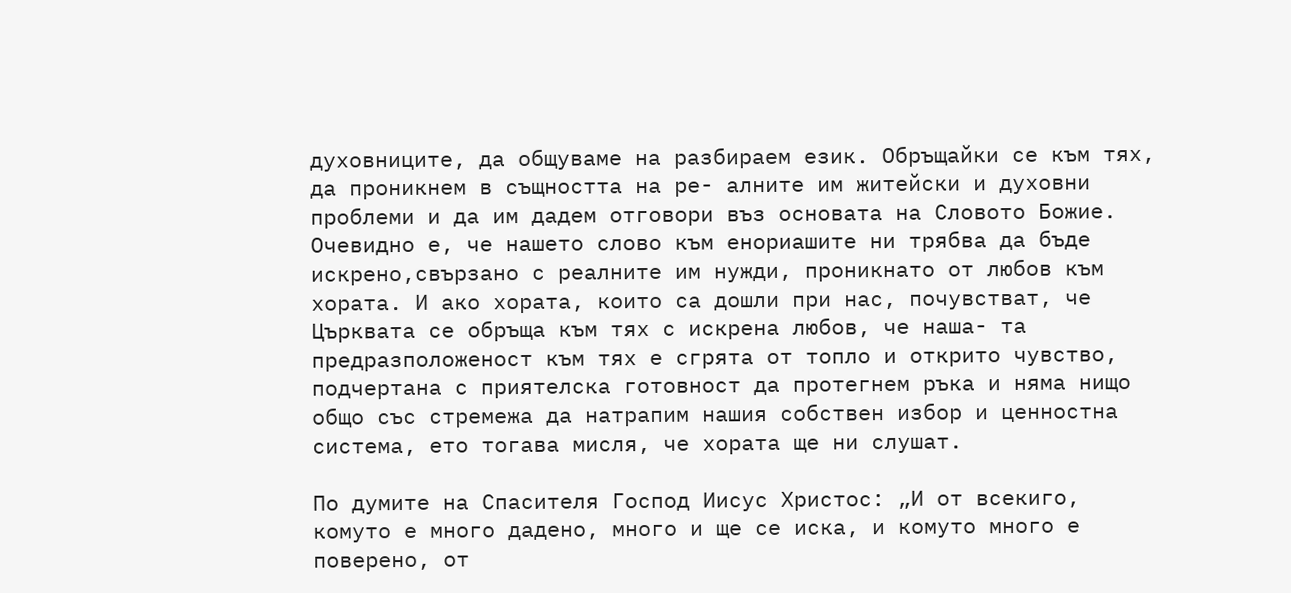духовниците, да общуваме на разбираем език. Обръщайки се към тях, да проникнем в същността на ре- алните им житейски и духовни проблеми и да им дадем отговори въз основата на Словото Божие. Очевидно е, че нашето слово към енориашите ни трябва да бъде искрено,свързано с реалните им нужди, проникнато от любов към хората. И ако хората, които са дошли при нас, почувстват, че Църквата се обръща към тях с искрена любов, че наша- та предразположеност към тях е сгрята от топло и открито чувство, подчертана с приятелска готовност да протегнем ръка и няма нищо общо със стремежа да натрапим нашия собствен избор и ценностна система, ето тогава мисля, че хората ще ни слушат.

По думите на Спасителя Господ Иисус Христос: „И от всекиго, комуто е много дадено, много и ще се иска, и комуто много е поверено, от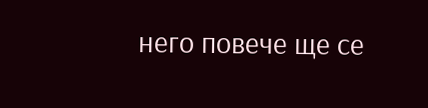него повече ще се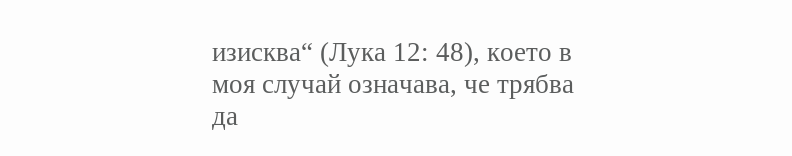изисква“ (Лука 12: 48), което в моя случай означава, че трябва да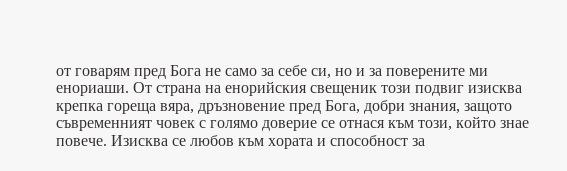от говарям пред Бога не само за себе си, но и за поверените ми енориаши. От страна на енорийския свещеник този подвиг изисква крепка гореща вяра, дръзновение пред Бога, добри знания, защото съвременният човек с голямо доверие се отнася към този, който знае повече. Изисква се любов към хората и способност за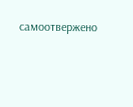самоотвержено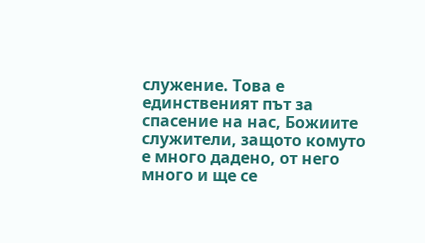служение. Това е единственият път за спасение на нас, Божиите служители, защото комуто е много дадено, от него много и ще се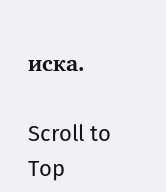иска.

Scroll to Top